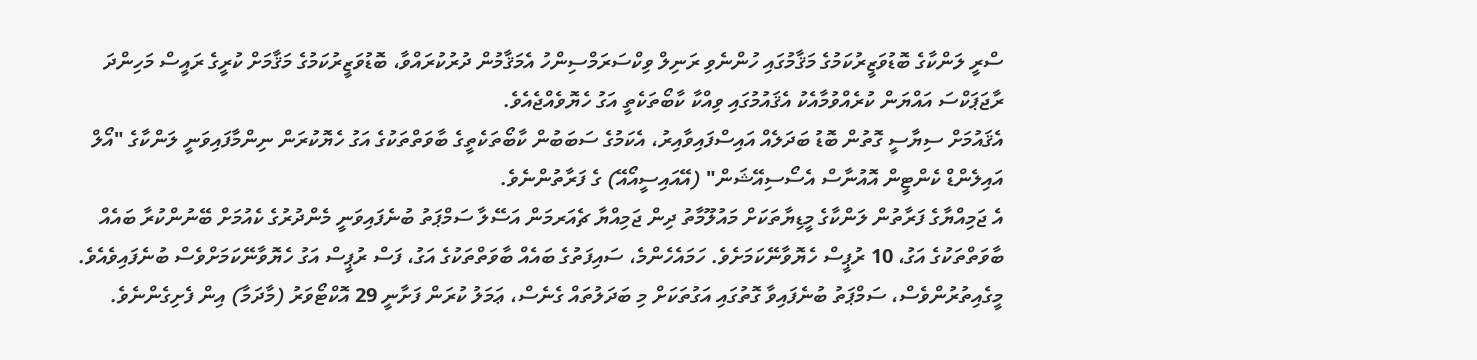ސްރީ ލަންކާގެ ބޮޑުވަޒީރުކަމުގެ މަޤާމުގައި ހުންނެވި ރަނިލް ވިކްސަރަމްސިންހު އެމަޤާމުން ދުރުކުރައްވާ، ބޮޑުވަޒީރުކަމުގެ މަޤާމަށް ކުރީގެ ރައީސް މަހިންދަ ރާޖަޕަކްސަ އައްޔަން ކުރެއްވުމާއެކު އެޤައުމުގައި ވިއްކާ ކާބޯތަކެތީ އަގު ހެޔޮވެއްޖެއެވެ.
އެޤައުމަށް ސިޔާސީ ގޮތުން ބޮޑު ބަދަލެއް އައިސްފައިވާއިރު، އެކަމުގެ ސަބަބުން ކާބޯތަކެތީގެ ބާވަތްތަކުގެ އަގު ހެޔޮކުރަން ނިންމާފައިވަނީ ލަންކާގެ "އޯލް އައިލެންޑް ކެންޓީން އޮއުނާސް އެސޯސިއޭޝަން" (އޭއައިސީއޯއޭ) ގެ ފަރާތުންނެވެ.
އެ ޖަމިއްޔާގެ ފަރާތުން ލަންކާގެ މީޑިޔާތަކަށް މައުލޫމާތު ދިން ޖަމިއްޔާ ޗެއަރމަން އަސޭލާ ސަމްޕަތު ބުނެފައިވަނީ މެންދުރުގެ ކެއުމަށް ބޭނުންކުރާ ބައެއް ބާވަތްތަކުގެ އަގު، 10 ރުޕީސް ހެޔޮވާނޭކަމަށެވެ. ހަމައެހެންމެ، ސައިފަތުގެ ބައެއް ބާވަތްތަކުގެ އަގު، ފަސް ރުޕީސް އަގު ހެޔޮވާނޭކަމަށްވެސް ބުނެފައިވެއެވެ. މީގެއިތުރުންވެސް، ސަމްޕަތު ބުނެފައިވާ ގޮތުގައި އަގުތަކަށް މި ބަދަލުތައް ގެނެސް، ޢަމަލު ކުރަން ފަށާނީ 29 އޮކްޓޯވަރު (މާދަމާ) އިން ފެށިގެންނެވެ.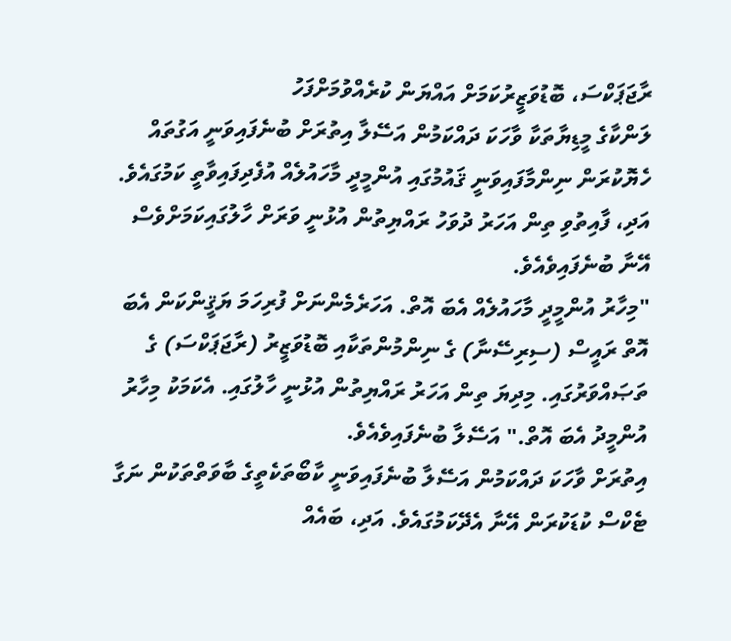ރާޖަޕަކްސަ، ބޮޑުވަޒީރުކަމަށް އައްޔަން ކުރެއްވުމަށްފަހު
ލަންކާގެ މީޑިޔާތަކާ ވާހަކަ ދައްކަމުން އަސޭލާ އިތުރަށް ބުނެފައިވަނީ އަގުތައް ހެޔޮކުރަން ނިންމާފައިވަނީ ޤައުމުގައި އުންމީދީ މާހައުލެއް އުފެދިފައިވާތީ ކަމުގައެވެ. އަދި، ފާއިތުވި ތިން އަހަރު ދުވަހު ރައްޔިތުން އުޅުނީ ވަރަށް ހާލުގައިކަމަށްވެސް އޭނާ ބުނެފައިވެއެވެ.
"މިހާރު އުންމީދީ މާހައުލެއް އެބަ އޮތް. އަހަރެމެންނަށް ފުރިހަމަ ޔަޤީންކަން އެބަ އޮތް ރައީސް (ސިރިސޭނާ) ގެ ނިންމުންތަކާއި ބޮޑުވަޒީރު (ރާޖަޕަކްސަ) ގެ ތަޞައްވަރުގައި. މިދިޔަ ތިން އަހަރު ރައްޔިތުން އުޅުނީ ހާލުގައި. އެކަމަކު މިހާރު އުންމީދު އެބަ އޮތް." އަސޭލާ ބުނެފައިވެއެވެ.
އިތުރަށް ވާހަކަ ދައްކަމުން އަސޭލާ ބުނެފައިވަނީ ކާބޯތަކެތީގެ ބާވަތްތަކުން ނަގާ ޓެކްސް ކުޑަކުރަން އޭނާ އެދޭކަމުގައެވެ. އަދި، ބައެއް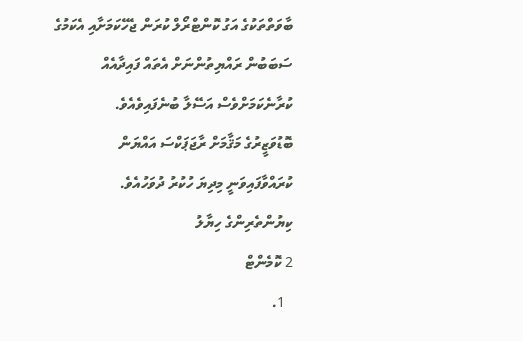ބާވަތްތަކުގެ އަގު ކޮންޓްރޯލް ކުރަން ޖެހޭކަމަށާއި އެކަމުގެ ސަބަބުން ރައްޔިތުންނަށް އެތައް ފައިދާއެއް ކުރާނެކަމަށްވެސް އަސޭލާ ބުނެފައިވެއެވެ.
ބޮޑުވަޒީރުގެ މަޤާމަށް ރާޖަޕަކްސަ އައްޔަން ކުރައްވާފައިވަނީ މިދިޔަ ހުކުރު ދުވަހުއެވެ.
ކިޔުންތެރިންގެ ހިޔާލު
2 ކޮމެންޓް
  1.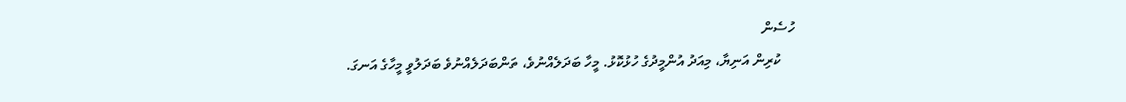ހުސެން
    ކުރިން އަނިޔާ، މިއަދު އުންމީދުގެ ހުޅުކޮޅު. މީހާ ބަދަލެއްނުވެ، ތަންބަދަލެއްނުވެ ބަދަލުވީ މީހާގެ އަނގަ.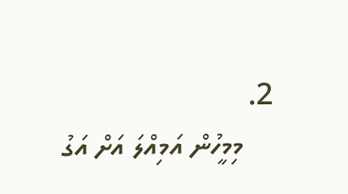2.
    މިމީހުން އަމިއްލަ އަށް އަގު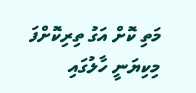މަތި ކޮށް އަގު ތިރިކޮށްފަ މިކިޔަނީ ހާލުގައި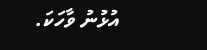އުޅުނު ވާހަކަ.